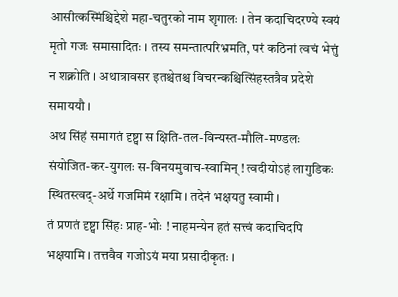आसीत्कस्मिंश्चिद्देशे महा-चतुरको नाम शृगालः । तेन कदाचिदरण्ये स्वयं मृतो गजः समासादितः । तस्य समन्तात्परिभ्रमति, परं कठिनां त्वचं भेत्तुं न शक्नोति । अथात्रावसर इतश्चेतश्च विचरन्कश्चित्सिंहस्तत्रैव प्रदेशे समाययौ ।
अथ सिंहं समागतं दृष्ट्वा स क्षिति-तल-विन्यस्त-मौलि-मण्डलः संयोजित-कर-युगलः स-विनयमुवाच-स्वामिन् ! त्वदीयोऽहं लागुडिकः स्थितस्त्वद्-अर्थे गजमिमं रक्षामि । तदेनं भक्षयतु स्वामी ।
तं प्रणतं दृष्ट्वा सिंहः प्राह-भोः ! नाहमन्येन हतं सत्त्वं कदाचिदपि भक्षयामि । तत्तवैव गजोऽयं मया प्रसादीकृतः ।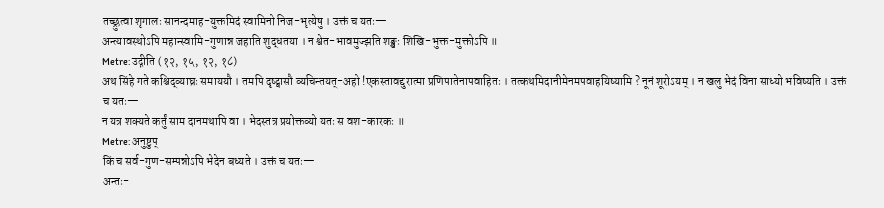तच्छ्रुत्वा शृगालः सानन्दमाह-युक्तमिदं स्वामिनो निज-भृत्येषु । उक्तं च यतः—
अन्त्यावस्थोऽपि महान्स्वामि-गुणान्न जहाति शुद्धतया । न श्वेत-भावमुज्झति शङ्खः शिखि-भुक्त-मुक्तोऽपि ॥
Metre: उद्गीति (१२, १५, १२, १८)
अथ सिंहे गते कश्चिद्व्याघ्रः समाययौ । तमपि दृष्ट्वासौ व्यचिन्तयत्-अहो !एकस्तावद्दुरात्मा प्रणिपातेनापवाहितः । तत्कथमिदानीमेनमपवाहयिष्यामि ? नूनं शूरोऽयम् । न खलु भेदं विना साध्यो भविष्यति । उक्तं च यतः—
न यत्र शक्यते कर्तुं साम दानमथापि वा । भेदस्तत्र प्रयोक्तव्यो यतः स वश-कारकः ॥
Metre: अनुष्टुप्
किं च सर्व-गुण-सम्पन्नोऽपि भेदेन बध्यते । उक्तं च यतः—
अन्तः-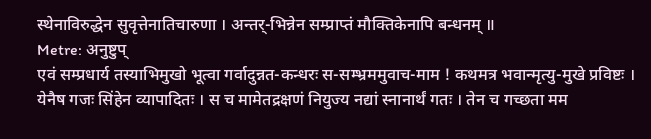स्थेनाविरुद्धेन सुवृत्तेनातिचारुणा । अन्तर्-भिन्नेन सम्प्राप्तं मौक्तिकेनापि बन्धनम् ॥
Metre: अनुष्टुप्
एवं सम्प्रधार्य तस्याभिमुखो भूत्वा गर्वादुन्नत-कन्धरः स-सम्भ्रममुवाच-माम ! कथमत्र भवान्मृत्यु-मुखे प्रविष्टः । येनैष गजः सिंहेन व्यापादितः । स च मामेतद्रक्षणं नियुज्य नद्यां स्नानार्थं गतः । तेन च गच्छता मम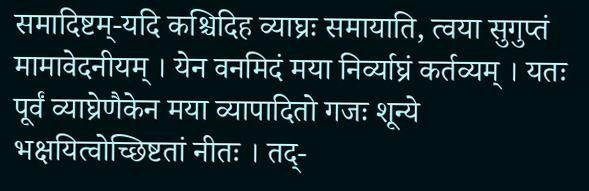समादिष्टम्-यदि कश्चिदिह व्याघ्रः समायाति, त्वया सुगुप्तं मामावेदनीयम् । येन वनमिदं मया निर्व्याघ्रं कर्तव्यम् । यतः पूर्वं व्याघ्रेणैकेन मया व्यापादितो गजः शून्ये भक्षयित्वोच्छिष्टतां नीतः । तद्-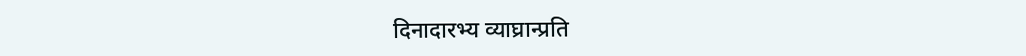दिनादारभ्य व्याघ्रान्प्रति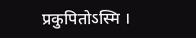प्रकुपितोऽस्मि ।